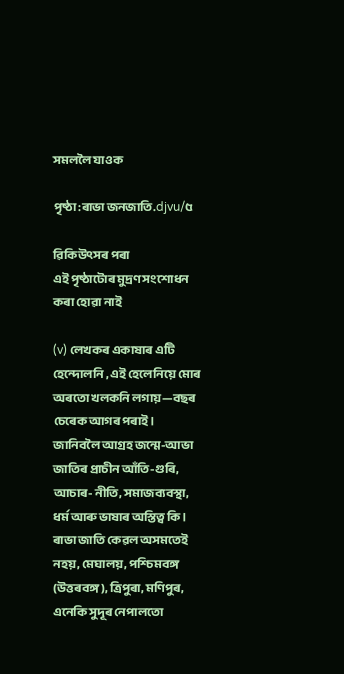সমললৈ যাওক

পৃষ্ঠা:ৰাভা জনজাতি.djvu/৫

ৱিকিউৎসৰ পৰা
এই পৃষ্ঠাটোৰ মুদ্ৰণ সংশোধন কৰা হোৱা নাই

(v) লেখকৰ একাষাৰ এটি হেন্দোলনি , এই হেলেনিয়ে মোৰ অৰতো খলকনি লগায়—বছৰ চেৰেক আগৰ পৰাই। জানিবলৈ আগ্ৰহ জন্মে-আভা জাতিৰ প্ৰাচীন আঁতি-গুৰি, আচাৰ- নীতি, সমাজব্যবস্থা, ধৰ্ম আৰু ভাষাৰ অস্তিত্ব কি। ৰাভা জাতি কেৱল অসমতেই নহয়, মেঘালয়, পশ্চিমবঙ্গ (উত্তৰবঙ্গ), ত্ৰিপুৰা, মণিপুৰ, এনেকি সুদূৰ নেপালতো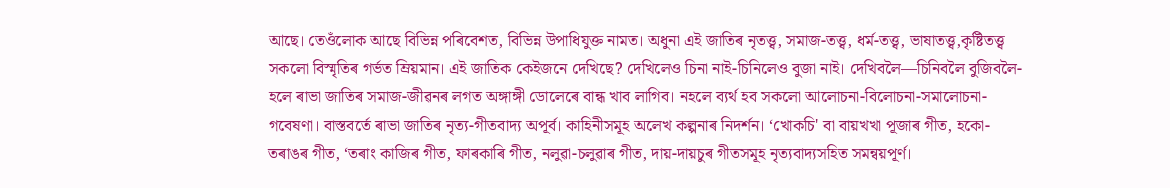আছে। তেওঁলোক আছে বিভিন্ন পৰিবেশত, বিভিন্ন উপাধিযুক্ত নামত। অধুনা এই জাতিৰ নৃতত্ত্ব, সমাজ-তত্ত্ব, ধৰ্ম-তত্ত্ব, ভাষাতত্ত্ব,কৃষ্টিতত্ত্ব সকলো বিস্মৃতিৰ গৰ্ভত ম্ৰিয়মান। এই জাতিক কেইজনে দেখিছে? দেখিলেও চিনা নাই-চিনিলেও বুজা নাই। দেখিবলৈ—চিনিবলৈ বুজিবলৈ-হলে ৰাভা জাতিৰ সমাজ-জীৱনৰ লগত অঙ্গাঙ্গী ডোলেৰে বান্ধ খাব লাগিব। নহলে ব্যৰ্থ হব সকলো আলোচনা-বিলোচনা-সমালোচনা- গবেষণা। বাস্তবৰ্তে ৰাভা জাতিৰ নৃত্য-গীতবাদ্য অপূৰ্ব। কাহিনীসমূহ অলেখ কল্পনাৰ নিদৰ্শন। ‘খোকচি' বা বায়খখা পূজাৰ গীত, হকো-তৰাঙৰ গীত, ‘তৰাং কাজিৰ গীত, ফাৰকাৰি গীত, নলুৱা-চলুৱাৰ গীত, দায়-দায়চুৰ গীতসমূহ নৃত্যবাদ্যসহিত সমন্বয়পূৰ্ণ।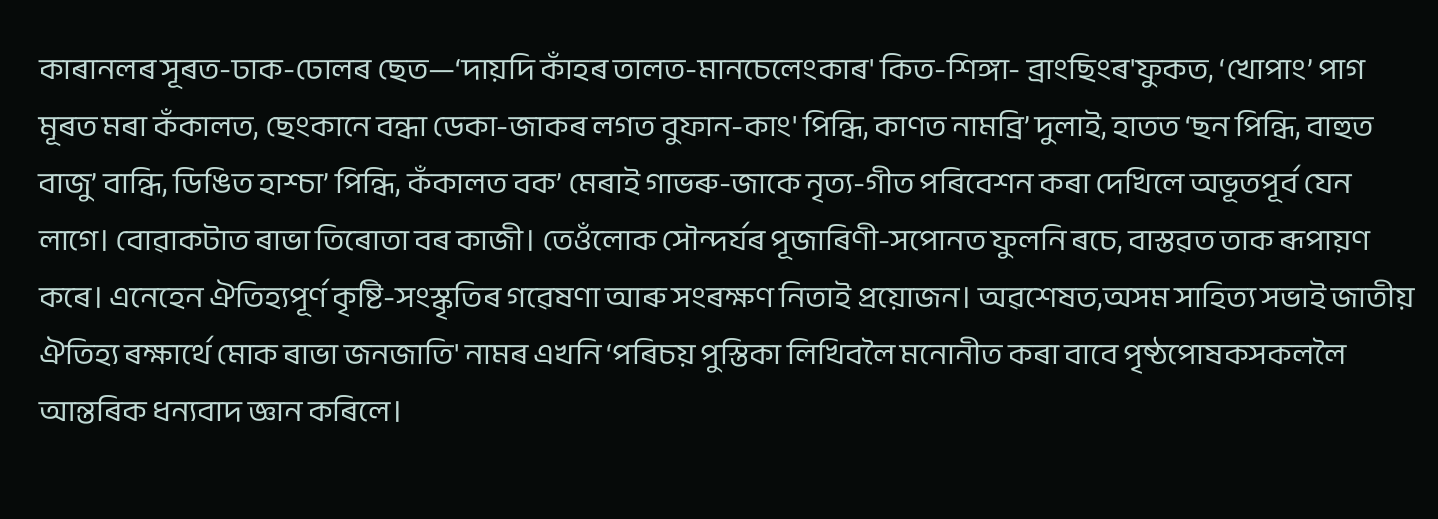কাৰানলৰ সূৰত-ঢাক-ঢোলৰ ছেত—‘দায়দি কাঁহৰ তালত-মানচেলেংকাৰ' কিত-শিঙ্গা- ব্ৰাংছিংৰ'ফুকত, ‘খোপাং’ পাগ মূৰত মৰা কঁকালত, ছেংকানে বন্ধা ডেকা-জাকৰ লগত বুফান-কাং' পিন্ধি, কাণত নামব্ৰি’ দুলাই, হাতত ‘ছন পিন্ধি, বাহুত বাজু’ বান্ধি, ডিঙিত হাশ্চা’ পিন্ধি, কঁকালত বক’ মেৰাই গাভৰু-জাকে নৃত্য-গীত পৰিবেশন কৰা দেখিলে অভূতপূৰ্ব যেন লাগে। বোৱাকটাত ৰাভা তিৰোতা বৰ কাজী। তেওঁলোক সৌন্দৰ্যৰ পূজাৰিণী-সপোনত ফুলনি ৰচে, বাস্তৱত তাক ৰূপায়ণ কৰে। এনেহেন ঐতিহ্যপূৰ্ণ কৃষ্টি-সংস্কৃতিৰ গৱেষণা আৰু সংৰক্ষণ নিতাই প্ৰয়োজন। অৱশেষত,অসম সাহিত্য সভাই জাতীয় ঐতিহ্য ৰক্ষাৰ্থে মোক ৰাভা জনজাতি' নামৰ এখনি ‘পৰিচয় পুস্তিকা লিখিবলৈ মনোনীত কৰা বাবে পৃষ্ঠপোষকসকললৈ আন্তৰিক ধন্যবাদ জ্ঞান কৰিলে।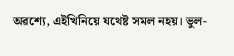অৱশ্যে, এইখিনিয়ে যথেষ্ট সমল নহয়। ভুল-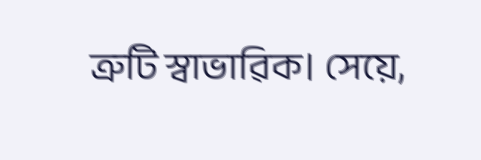ত্ৰুটি স্বাভাৱিক। সেয়ে,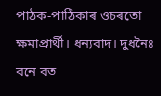পাঠক-পাঠিকাৰ ওচৰতো ক্ষমাপ্ৰাৰ্থী। ধন্যবাদ। দুধনৈঃ বনে বত